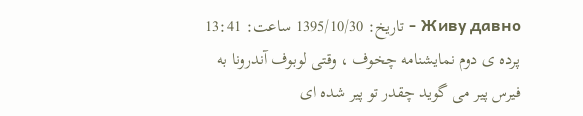Живу давно - تاریخ: 1395/10/30 ساعت: 13:41
پرده ی دوم نمایشنامه چخوف ، وقتی لوبوف آندرونا به فیرس پیر می گوید چقدر تو پیر شده ای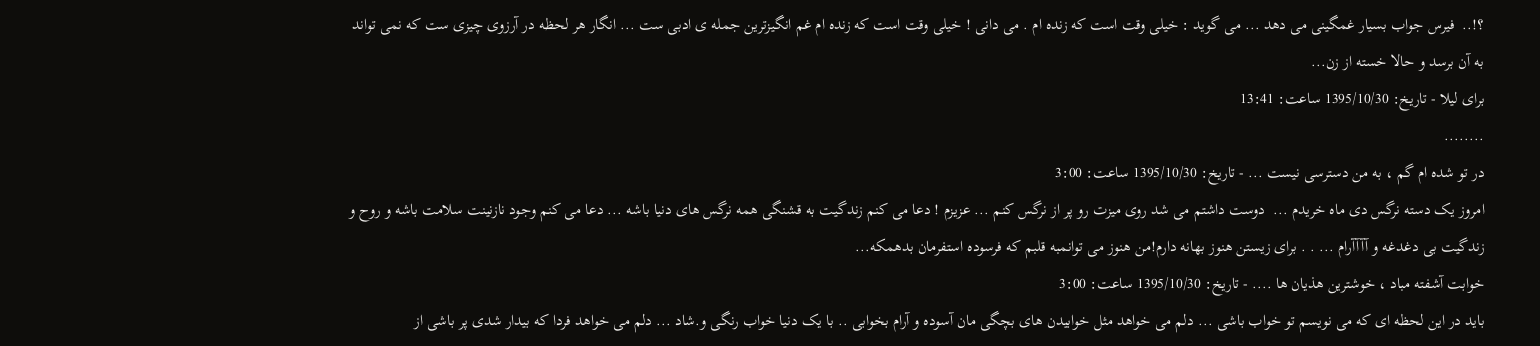؟!..  فیرس جواب بسیار غمگینی می دهد ... می گوید : خیلی وقت است که زنده ام . می دانی ! خیلی وقت است که زنده ام غم انگیزترین جمله ی ادبی ست ... انگار هر لحظه در آرزوی چیزی ست که نمی تواند به آن برسد و حالا خسته از زن...
برای لیلا - تاریخ: 1395/10/30 ساعت: 13:41
........
در تو شده ام گم ، به من دسترسی نیست ... - تاریخ: 1395/10/30 ساعت: 3:00
امروز یک دسته نرگس دی ماه خریدم ...  دوست داشتم می شد روی میزت رو پر از نرگس کنم ... عزیزم ! دعا می کنم زندگیت به قشنگی همه نرگس های دنیا باشه ... دعا می کنم وجود نازنینت سلامت باشه و روح و زندگیت بی دغدغه و آآآآرام ... . . براى زیستن هنوز بهانه دارم!من هنوز مى توانمبه قلبم که فرسوده استفرمان بدهمکه...
خوابت آشفته مباد ، خوشترین هذیان ها .... - تاریخ: 1395/10/30 ساعت: 3:00
باید در این لحظه ای که می نویسم تو خواب باشی ... دلم می خواهد مثل خوابیدن های بچگی مان آسوده و آرام بخوابی .. با یک دنیا خواب رنگی و.شاد ... دلم می خواهد فردا که بیدار شدی پر باشی از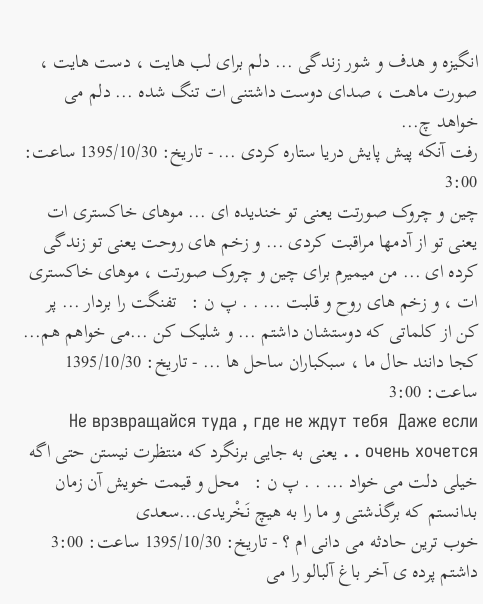انگیزه و هدف و شور زندگی ... دلم برای لب هایت ، دست هایت ، صورت ماهت ، صدای دوست داشتنی ات تنگ شده ... دلم می خواهد چ...
رفت آنکه پیش پایش دریا ستاره کردی ... - تاریخ: 1395/10/30 ساعت: 3:00
چین و چروک صورتت یعنی تو خندیده ای ... موهای خاکستری ات یعنی تو از آدمها مراقبت کردی ... و زخم های روحت یعنی تو زندگی کرده ای ... من میمیرم برای چین و چروک صورتت ، موهای خاکستری ات ، و زخم های روح و قلبت ... . . پ ن :   تفنگت را بردار ... پر کن از کلماتی که دوستشان داشتم ... و شلیک کن ...می خواهم هم...
کجا دانند حال ما ، سبکباران ساحل ها ... - تاریخ: 1395/10/30 ساعت: 3:00
Не врзвращайся туда , где не ждут тебя  Даже если очень хочется . . یعنی به جایی برنگرد که منتظرت نیستن حتی اگه خیلی دلت می خواد ... . . پ ن :   محل و قیمت خویش آن زمان بدانستم که برگذشتی و ما را به هیچ نَخْریدی...سعدی
خوب ترین حادثه می دانی ام ؟ - تاریخ: 1395/10/30 ساعت: 3:00
داشتم پرده ی آخر باغ آلبالو را می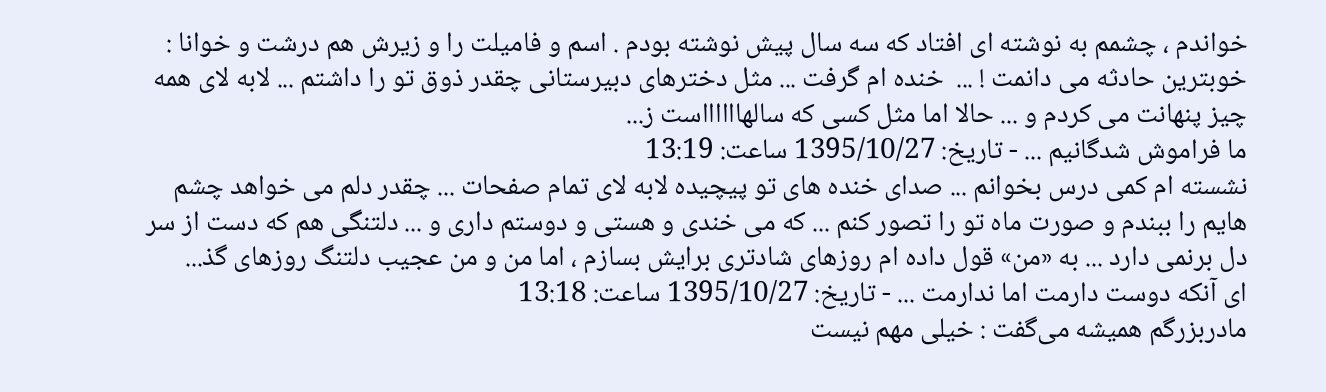خواندم ، چشمم به نوشته ای افتاد که سه سال پیش نوشته بودم . اسم و فامیلت را و زیرش هم درشت و خوانا : خوبترین حادثه می دانمت ! ...  خنده ام گرفت ... مثل دخترهای دبیرستانی چقدر ذوق تو را داشتم ... لابه لای همه چیز پنهانت می کردم و ... حالا اما مثل کسی که سالهااااااست ز...
ما فراموش شدگانیم ... - تاریخ: 1395/10/27 ساعت: 13:19
نشسته ام کمی درس بخوانم ... صدای خنده های تو پیچیده لابه لای تمام صفحات ... چقدر دلم می خواهد چشم هایم را ببندم و صورت ماه تو را تصور کنم ... که می خندی و هستی و دوستم داری و ... دلتنگی هم که دست از سر دل برنمی دارد ... به «من» قول داده ام روزهای شادتری برایش بسازم ، اما من و من عجیب دلتنگ روزهای گذ...
ای آنکه دوست دارمت اما ندارمت ... - تاریخ: 1395/10/27 ساعت: 13:18
مادربزرگم همیشه می‌گفت : خیلی مهم نیست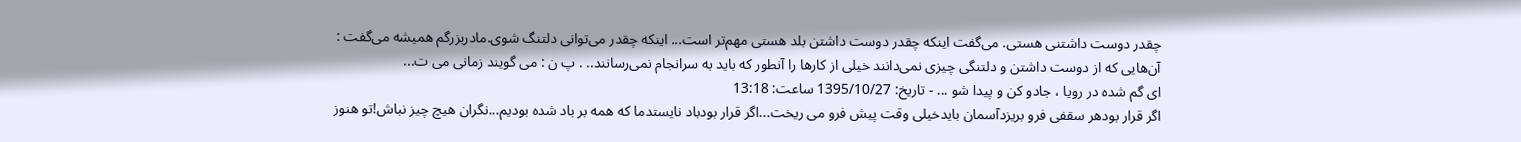چقدر دوست داشتنی هستی. می‌گفت اینکه چقدر دوست داشتن بلد هستی مهم‌تر است... اینکه چقدر می‌توانی دلتنگ شوی.مادربزرگم همیشه می‌گفت : آن‌هایی که از دوست داشتن و دلتنگی چیزی نمی‌دانند خیلی از کارها را آنطور که باید به سرانجام نمی‌رسانند.. . پ ن : می گویند زمانی می ت...
ای گم شده در رویا ، جادو کن و پیدا شو ... - تاریخ: 1395/10/27 ساعت: 13:18
اگر قرار بودهر سقفى فرو بریزدآسمان بایدخیلى وقت پیش فرو مى ریخت...اگر قرار بودباد نایستدما که همه بر باد شده بودیم...نگران هیچ چیز نباش!تو هنوز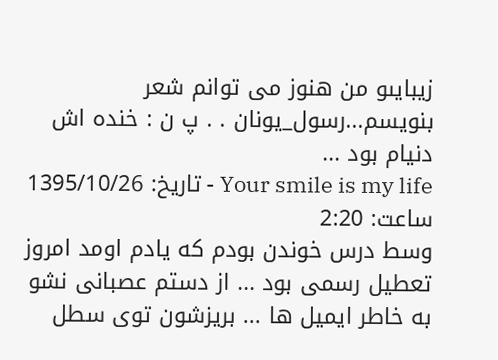زیبایىو من هنوز مى توانم شعر بنویسم...رسول_یونان . . پ ن : خنده اش دنیام بود ...
Your smile is my life - تاریخ: 1395/10/26 ساعت: 2:20
وسط درس خوندن بودم که یادم اومد امروز تعطیل رسمی بود ... از دستم عصبانی نشو به خاطر ایمیل ها ... بریزشون توی سطل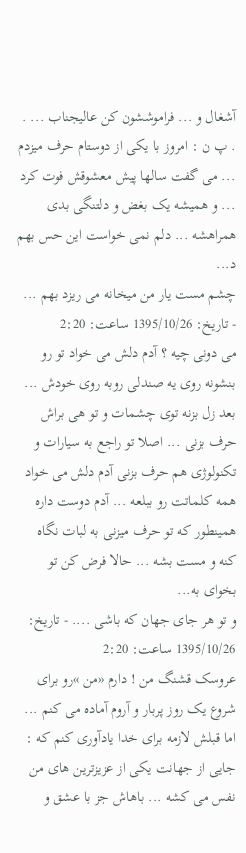آشغال و ... فراموششون کن عالیجناب ... . . پ ن : امروز با یکی از دوستام حرف میزدم ... می گفت سالها پیش معشوقش فوت کرد ... و همیشه یک بغض و دلتنگی بدی همراهشه ... دلم نمی خواست این حس بهم د...
چشم مست یار من میخانه می ریزد بهم ... - تاریخ: 1395/10/26 ساعت: 2:20
می دونی چیه ؟ آدم دلش می خواد تو رو بنشونه روی یه صندلی روبه روی خودش ... بعد زل بزنه توی چشمات و تو هی براش حرف بزنی ... اصلا تو راجع به سیارات و تکنولوژی هم حرف بزنی آدم دلش می خواد همه کلماتت رو ببلعه ... آدم دوست داره همینطور که تو حرف میزنی به لبات نگاه کنه و مست بشه ... حالا فرض کن تو بخوای به...
و تو هر جای جهان که باشی .... - تاریخ: 1395/10/26 ساعت: 2:20
عروسک قشنگ من ! دارم «من »رو برای شروع یک روز پربار و آروم آماده می کنم ...  اما قبلش لازمه برای خدا یادآوری کنم که : جایی از جهانت یکی از عزیزترین های من نفس می کشه ... باهاش جز با عشق و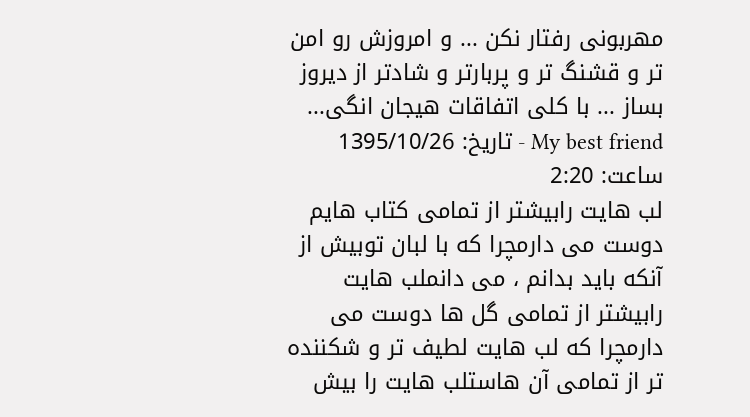مهربونی رفتار نکن ... و امروزش رو امن تر و قشنگ تر و پربارتر و شادتر از دیروز بساز ... با کلی اتفاقات هیجان انگی...
My best friend - تاریخ: 1395/10/26 ساعت: 2:20
لب ‌هایت رابیشتر از تمامی کتاب هایم دوست می دارمچرا که با لبان توبیش از آنکه باید بدانم ، می دانملب ‌هایت رابیشتر از تمامی گل ها دوست می دارمچرا که لب ‌هایت لطیف تر و شکننده تر از تمامی آن هاستلب‌ هایت را بیش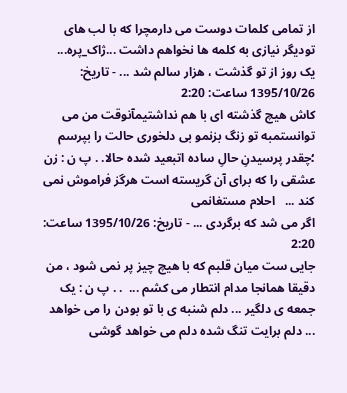از تمامی کلمات دوست می دارمچرا که با لب ‌های تودیگر نیازی به کلمه ها نخواهم داشت ...ژاک_پره...
یک روز از تو گذشت ، هزار سالم شد ... - تاریخ: 1395/10/26 ساعت: 2:20
کاش هیچ گذشته ای با هم نداشتیمآنوقت من می توانستمبه تو زنگ بزنمو بی دلخوری حالت را بپرسم ؛چقدر پرسیدنِ حالِ ساده اتبعید شده حالا. . پ ن : زن عشقی را که برای آن گریسته است هرگز فراموش نمی کند ...   احلام مستغانمی
اگر می شد که برگردی ... - تاریخ: 1395/10/26 ساعت: 2:20
جایی ست میان قلبم که با هیچ چیز پر نمی شود ، من دقیقا همانجا مدام انتطار می کشم ...  . . پ ن : یک جمعه ی دلگیر ... دلم شنبه ی با تو بودن را می خواهد ... دلم برایت تنگ شده دلم می خواهد گوشی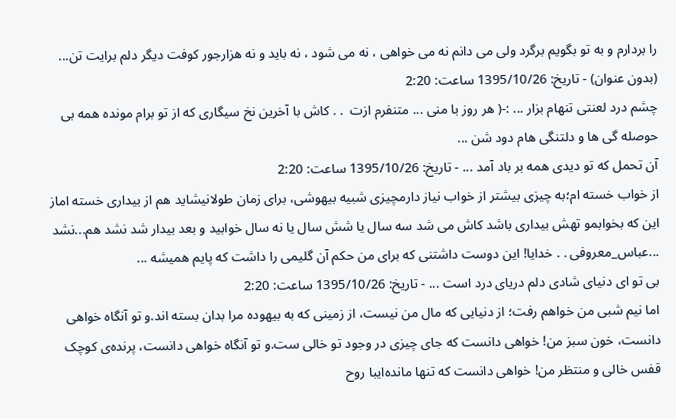را بردارم و به تو بگویم برگرد ولی می دانم نه می خواهی ، نه می شود ، نه باید و نه هزارجور کوفت دیگر دلم برایت تن...
(بدون عنوان) - تاریخ: 1395/10/26 ساعت: 2:20
چشم درد لعنتی تنهام بزار ... :-( هر روز با منی ... متنفرم ازت  . . کاش با آخرین نخ سیگاری که از تو برام مونده همه بی حوصله گی ها و دلتنگی هام دود شن ...
آن تحمل که تو دیدی همه بر باد آمد ... - تاریخ: 1395/10/26 ساعت: 2:20
از خواب خسته ام؛به چیزی بیشتر از خواب نیاز دارمچیزی شبیه بیهوشی، برای زمان طولانیشاید هم از بیداری خسته اماز این که بخوابمو تهش بیداری باشد کاش می شد سه سال یا شش سال یا نه سال خوابید و بعد بیدار شد نشد هم...نشد ...عباس_معروفی . . خدایا! این دوست داشتنی که برای من حکم آن گلیمی را داشت که پایم همیشه ...
بی تو ای دنیای شادی دلم دریای درد است ... - تاریخ: 1395/10/26 ساعت: 2:20
اما نیم شبی من خواهم رفت؛ از دنیایی که مال من نیست، از زمینی که به بیهوده مرا بدان بسته اند.و تو آنگاه خواهی دانست، خون سبز من! خواهی دانست که جای چیزی در وجود تو خالی ست.و تو آنگاه خواهی دانست، پرنده‌ی کوچک قفس خالی و منتظر من! خواهی دانست که تنها مانده‌ایبا روح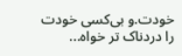خودت.و بی‌کسی خودت را دردناک تر خواه...